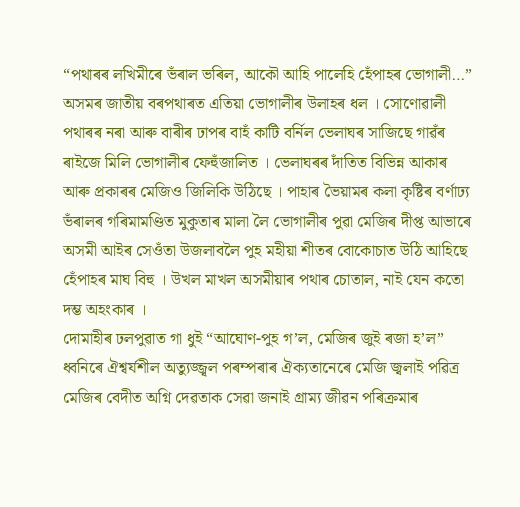“পথাৰৰ লখিমীৰে ভঁৰাল ভৰিল, আকৌ আহি পালেহি হেঁপাহৰ ভোগালী…”
অসমৰ জাতীয় বৰপথাৰত এতিয়া ভোগালীৰ উলাহৰ ধল । সোণোৱালী পথাৰৰ নৰা আৰু বাৰীৰ ঢাপৰ বাহঁ কাটি বৰ্নিল ভেলাঘৰ সাজিছে গাৱঁৰ ৰাইজে মিলি ভোগালীৰ ফেহুঁজালিত । ভেলাঘৰৰ দাঁতিত বিভিন্ন আকাৰ আৰু প্ৰকাৰৰ মেজিও জিলিকি উঠিছে । পাহাৰ ভৈয়ামৰ কলা কৃষ্টিৰ বৰ্ণাঢ্য ভঁৰালৰ গৰিমামণ্ডিত মুকুতাৰ মালা লৈ ভোগালীৰ পুৱা মেজিৰ দীপ্ত আভাৰে অসমী আইৰ সেওঁতা উজলাবলৈ পুহ মহীয়া শীতৰ বোকোচাত উঠি আহিছে হেঁপাহৰ মাঘ বিহু । উখল মাখল অসমীয়াৰ পথাৰ চোতাল, নাই যেন কতো দম্ভ অহংকাৰ ।
দোমাহীৰ ঢলপুৱাত গা ধুই “আঘোণ-পুহ গ’ল, মেজিৰ জুই ৰজা হ’ল” ধ্বনিৰে ঐশ্বৰ্যশীল অত্যুজ্জ্বল পৰম্পৰাৰ ঐক্যতানেৰে মেজি জ্বলাই পৱিত্ৰ মেজিৰ বেদীত অগ্নি দেৱতাক সেৱা জনাই গ্ৰাম্য জীৱন পৰিক্ৰমাৰ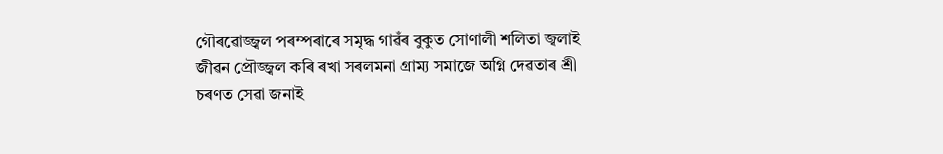গৌৰৱোজ্জ্বল পৰম্পৰাৰে সমৃদ্ধ গাৱঁৰ বুকুত সোণালী শলিতা জ্বলাই জীৱন প্ৰৌজ্জ্বল কৰি ৰখা সৰলমনা গ্ৰাম্য সমাজে অগ্নি দেৱতাৰ শ্ৰী চৰণত সেৱা জনাই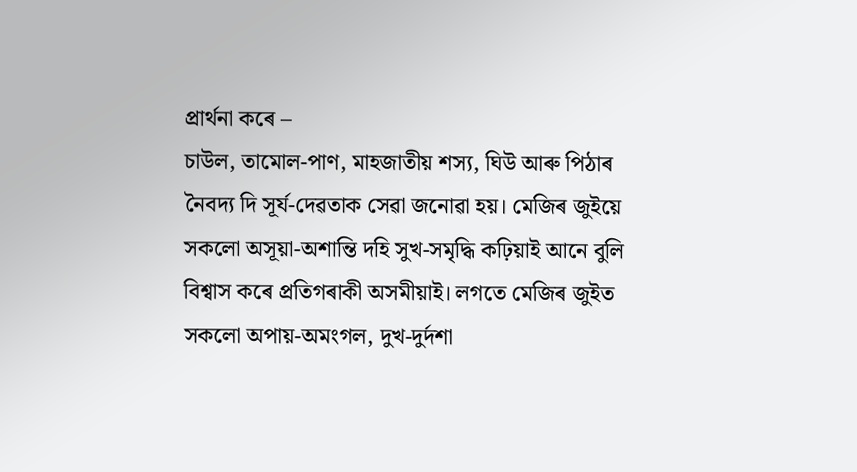প্ৰাৰ্থনা কৰে –
চাউল, তামোল-পাণ, মাহজাতীয় শস্য, ঘিউ আৰু পিঠাৰ নৈবদ্য দি সূৰ্য-দেৱতাক সেৱা জনোৱা হয়। মেজিৰ জুইয়ে সকলো অসূয়া-অশান্তি দহি সুখ-সমৃদ্ধি কঢ়িয়াই আনে বুলি বিশ্বাস কৰে প্ৰতিগৰাকী অসমীয়াই। লগতে মেজিৰ জুইত সকলো অপায়-অমংগল, দুখ-দুৰ্দশা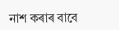নাশ কৰাৰ বাবে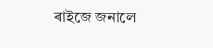ৰাইজে জনালে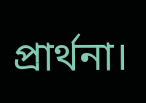প্ৰাৰ্থনা।